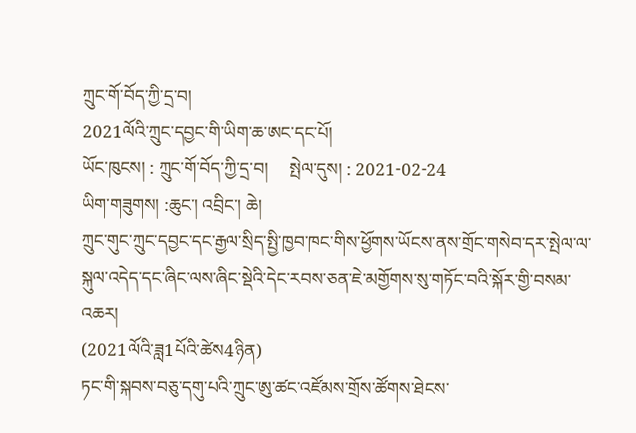ཀྲུང་གོ་བོད་ཀྱི་དྲ་བ།
2021ལོའི་ཀྲུང་དབྱང་གི་ཡིག་ཆ་ཨང་དང་པོ།
ཡོང་ཁུངས། : ཀྲུང་གོ་བོད་ཀྱི་དྲ་བ།     སྤེལ་དུས། : 2021-02-24
ཡིག་གཟུགས། :ཆུང་། འབྲིང་། ཆེ།
ཀྲུང་གུང་ཀྲུང་དབྱང་དང་རྒྱལ་སྲིད་སྤྱི་ཁྱབ་ཁང་གིས་ཕྱོགས་ཡོངས་ནས་གྲོང་གསེབ་དར་སྤེལ་ལ་སྐུལ་འདེད་དང་ཞིང་ལས་ཞིང་སྡེའི་དེང་རབས་ཅན་ཇེ་མགྱོགས་སུ་གཏོང་བའི་སྐོར་གྱི་བསམ་འཆར།
(2021ལོའི་ཟླ1པོའི་ཚེས4ཉིན)
ཏང་གི་སྐབས་བཅུ་དགུ་པའི་ཀྲུང་ཨུ་ཚང་འཛོམས་གྲོས་ཚོགས་ཐེངས་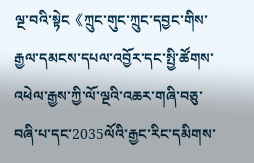ལྔ་བའི་སྟེང《ཀྲུང་གུང་ཀྲུང་དབྱང་གིས་རྒྱལ་དམངས་དཔལ་འབྱོར་དང་སྤྱི་ཚོགས་འཕེལ་རྒྱས་ཀྱི་ལོ་ལྔའི་འཆར་གཞི་བཅུ་བཞི་པ་དང་2035ལོའི་རྒྱང་རིང་དམིགས་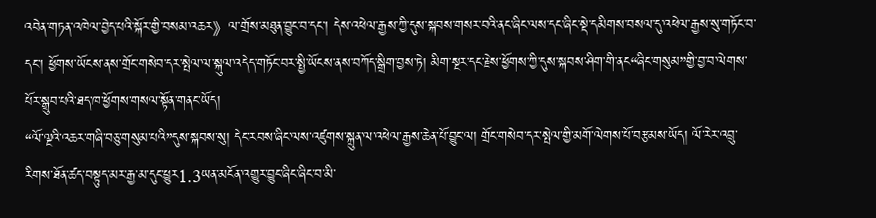འབེན་གཏན་འཁེལ་བྱེད་པའི་སྐོར་གྱི་བསམ་འཆར》ལ་གྲོས་མཐུན་བྱུང་བ་དང་། དེས་འཕེལ་རྒྱས་ཀྱི་དུས་སྐབས་གསར་བའི་ནང་ཞིང་ལས་དང་ཞིང་སྡེ་དམིགས་བསལ་དུ་འཕེལ་རྒྱས་སུ་གཏོང་བ་དང་། ཕྱོགས་ཡོངས་ནས་གྲོང་གསེབ་དར་སྤེལ་ལ་སྐུལ་འདེད་གཏོང་བར་སྤྱི་ཡོངས་ནས་བཀོད་སྒྲིག་བྱས་ཏེ། མིག་སྔར་དང་རྗེས་ཕྱོགས་ཀྱི་དུས་སྐབས་ཤིག་གི་ནང“ཞིང་གསུམ”གྱི་བྱ་བ་ལེགས་པོར་སྒྲུབ་པའི་ཐད་ཁ་ཕྱོགས་གསལ་སྟོན་གནང་ཡོད།
“ལོ་ལྔའི་འཆར་གཞི་བཅུ་གསུམ་པའི”དུས་སྐབས་སུ། དེང་རབས་ཞིང་ལས་འཛུགས་སྐྲུན་ལ་འཕེལ་རྒྱས་ཆེན་པོ་བྱུང་ལ། གྲོང་གསེབ་དར་སྤེལ་གྱི་མགོ་ལེགས་པོ་བརྩམས་ཡོད། ལོ་རེར་འབྲུ་རིགས་ཐོན་ཚད་བསྟུད་མར་རྒྱ་མ་དུང་ཕྱུར1.3ཡན་མངོན་འགྱུར་བྱུང་ཞིང་ཞིང་བ་མི་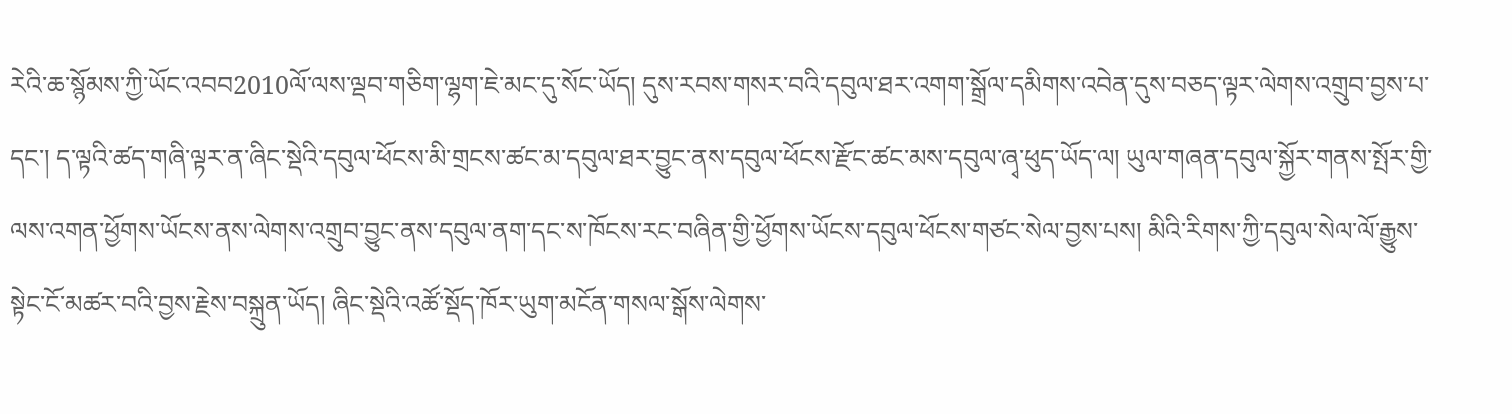རེའི་ཆ་སྙོམས་ཀྱི་ཡོང་འབབ2010ལོ་ལས་ལྡབ་གཅིག་ལྷག་ཇེ་མང་དུ་སོང་ཡོད། དུས་རབས་གསར་བའི་དབུལ་ཐར་འགག་སྒྲོལ་དམིགས་འབེན་དུས་བཅད་ལྟར་ལེགས་འགྲུབ་བྱས་པ་དང་། ད་ལྟའི་ཚད་གཞི་ལྟར་ན་ཞིང་སྡེའི་དབུལ་ཕོངས་མི་གྲངས་ཚང་མ་དབུལ་ཐར་བྱུང་ནས་དབུལ་ཕོངས་རྫོང་ཚང་མས་དབུལ་ཞྭ་ཕུད་ཡོད་ལ། ཡུལ་གཞན་དབུལ་སྐྱོར་གནས་སྤོར་གྱི་ལས་འགན་ཕྱོགས་ཡོངས་ནས་ལེགས་འགྲུབ་བྱུང་ནས་དབུལ་ནག་དང་ས་ཁོངས་རང་བཞིན་གྱི་ཕྱོགས་ཡོངས་དབུལ་ཕོངས་གཙང་སེལ་བྱས་པས། མིའི་རིགས་ཀྱི་དབུལ་སེལ་ལོ་རྒྱུས་སྟེང་ངོ་མཚར་བའི་བྱས་རྗེས་བསྐྲུན་ཡོད། ཞིང་སྡེའི་འཚོ་སྡོད་ཁོར་ཡུག་མངོན་གསལ་སྒོས་ལེགས་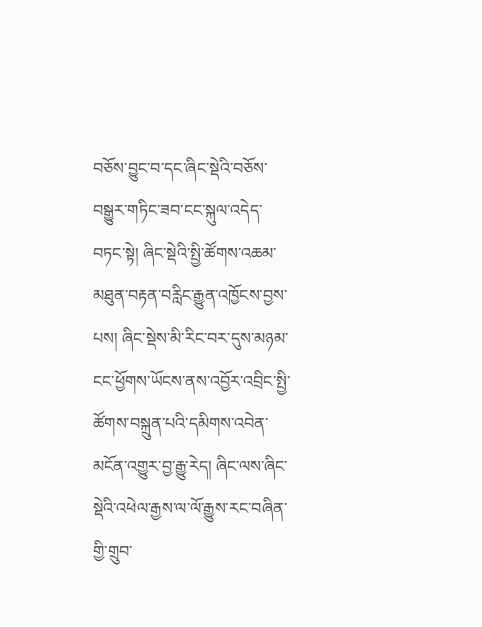བཅོས་བྱུང་བ་དང་ཞིང་སྡེའི་བཅོས་བསྒྱུར་གཏིང་ཟབ་ངང་སྐུལ་འདེད་བཏང་སྟེ། ཞིང་སྡེའི་སྤྱི་ཚོགས་འཆམ་མཐུན་བརྟན་བརླིང་རྒྱུན་འཁྱོངས་བྱས་པས། ཞིང་སྡེས་མི་རིང་བར་དུས་མཉམ་ངང་ཕྱོགས་ཡོངས་ནས་འབྱོར་འབྲིང་སྤྱི་ཚོགས་བསྐྲུན་པའི་དམིགས་འབེན་མངོན་འགྱུར་བྱ་རྒྱུ་རེད། ཞིང་ལས་ཞིང་སྡེའི་འཕེལ་རྒྱས་ལ་ལོ་རྒྱུས་རང་བཞིན་གྱི་གྲུབ་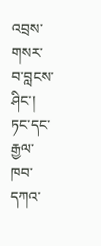འབྲས་གསར་བ་བླངས་ཤིང་། ཏང་དང་རྒྱལ་ཁབ་དཀའ་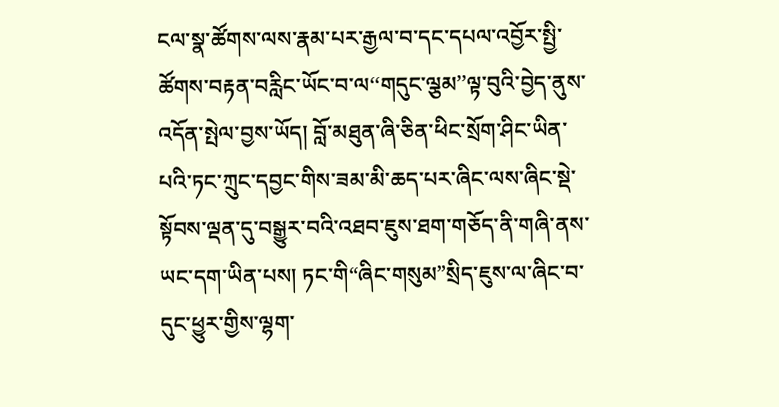ངལ་སྣ་ཚོགས་ལས་རྣམ་པར་རྒྱལ་བ་དང་དཔལ་འབྱོར་སྤྱི་ཚོགས་བརྟན་བརླིང་ཡོང་བ་ལ‘‘གདུང་ལྕམ’’ལྟ་བུའི་བྱེད་ནུས་འདོན་སྤེལ་བྱས་ཡོད། བློ་མཐུན་ཞི་ཅིན་ཕིང་སྲོག་ཤིང་ཡིན་པའི་ཏང་ཀྲུང་དབྱང་གིས་ཟམ་མི་ཆད་པར་ཞིང་ལས་ཞིང་སྡེ་སྟོབས་ལྡན་དུ་བསྒྱུར་བའི་འཐབ་ཇུས་ཐག་གཅོད་ནི་གཞི་ནས་ཡང་དག་ཡིན་པས། ཏང་གི“ཞིང་གསུམ”སྲིད་ཇུས་ལ་ཞིང་བ་དུང་ཕྱུར་གྱིས་ལྷག་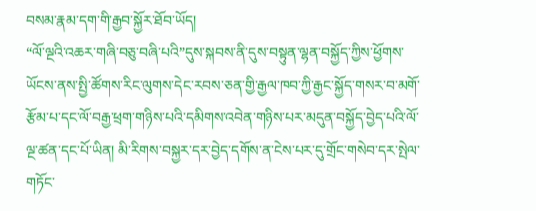བསམ་རྣམ་དག་གི་རྒྱབ་སྐྱོར་ཐོབ་ཡོད།
“ལོ་ལྔའི་འཆར་གཞི་བཅུ་བཞི་པའི”དུས་སྐབས་ནི་དུས་བསྟུན་ལྷན་བསྐྱོད་ཀྱིས་ཕྱོགས་ཡོངས་ནས་སྤྱི་ཚོགས་རིང་ལུགས་དེང་རབས་ཅན་གྱི་རྒྱལ་ཁབ་ཀྱི་རྒྱང་སྐྱོད་གསར་བ་མགོ་རྩོམ་པ་དང་ལོ་བརྒྱ་ཕྲག་གཉིས་པའི་དམིགས་འབེན་གཉིས་པར་མདུན་བསྐྱོད་བྱེད་པའི་ལོ་ལྔ་ཚན་དང་པོ་ཡིན། མི་རིགས་བསྐྱར་དར་བྱེད་དགོས་ན་ངེས་པར་དུ་གྲོང་གསེབ་དར་སྤེལ་གཏོང་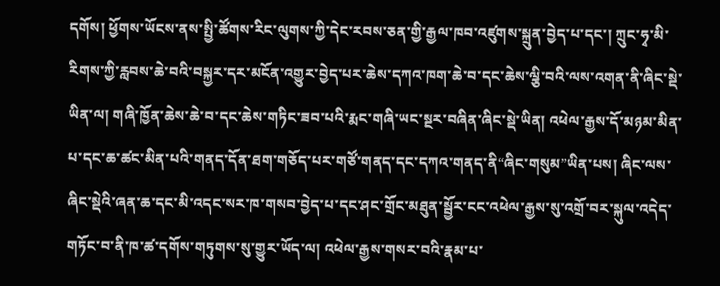དགོས། ཕྱོགས་ཡོངས་ནས་སྤྱི་ཚོགས་རིང་ལུགས་ཀྱི་དེང་རབས་ཅན་གྱི་རྒྱལ་ཁབ་འཛུགས་སྐྲུན་བྱེད་པ་དང་། ཀྲུང་ཧྭ་མི་རིགས་ཀྱི་རླབས་ཆེ་བའི་བསྐྱར་དར་མངོན་འགྱུར་བྱེད་པར་ཆེས་དཀའ་ཁག་ཆེ་བ་དང་ཆེས་ལྕི་བའི་ལས་འགན་ནི་ཞིང་སྡེ་ཡིན་ལ། གཞི་ཁྱོན་ཆེས་ཆེ་བ་དང་ཆེས་གཏིང་ཟབ་པའི་རྨང་གཞི་ཡང་སྔར་བཞིན་ཞིང་སྡེ་ཡིན། འཕེལ་རྒྱས་དོ་མཉམ་མིན་པ་དང་ཆ་ཚང་མིན་པའི་གནད་དོན་ཐག་གཅོད་པར་གཙོ་གནད་དང་དཀའ་གནད་ནི“ཞིང་གསུམ”ཡིན་པས། ཞིང་ལས་ཞིང་སྡེའི་ཞན་ཆ་དང་མི་འདང་སར་ཁ་གསབ་བྱེད་པ་དང་ཤང་གྲོང་མཐུན་སྦྱོར་ངང་འཕེལ་རྒྱས་སུ་འགྲོ་བར་སྐུལ་འདེད་གཏོང་བ་ནི་ཁ་ཚ་དགོས་གཏུགས་སུ་གྱུར་ཡོད་ལ། འཕེལ་རྒྱས་གསར་བའི་རྣམ་པ་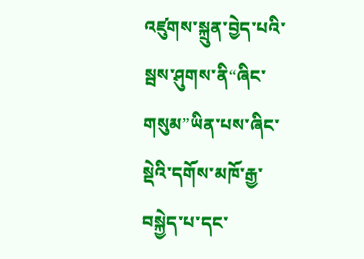འཛུགས་སྐྲུན་བྱེད་པའི་སྦས་ཤུགས་ནི“ཞིང་གསུམ”ཡིན་པས་ཞིང་སྡེའི་དགོས་མཁོ་རྒྱ་བསྐྱེད་པ་དང་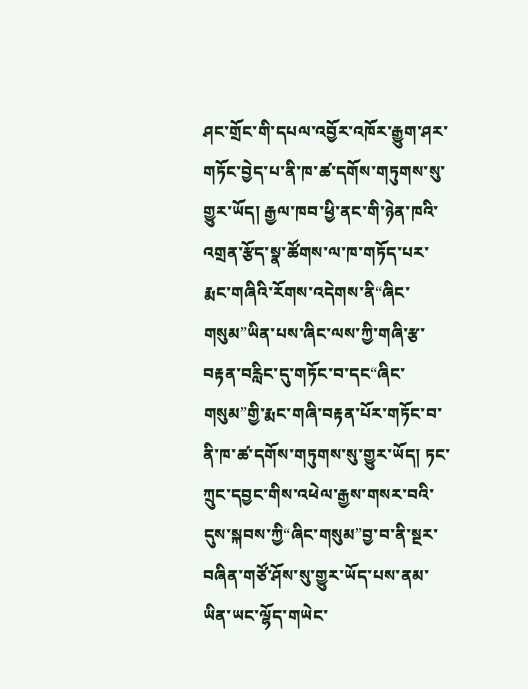ཤང་གྲོང་གི་དཔལ་འབྱོར་འཁོར་རྒྱུག་ཤར་གཏོང་བྱེད་པ་ནི་ཁ་ཚ་དགོས་གཏུགས་སུ་གྱུར་ཡོད། རྒྱལ་ཁབ་ཕྱི་ནང་གི་ཉེན་ཁའི་འགྲན་རྩོད་སྣ་ཚོགས་ལ་ཁ་གཏོད་པར་རྨང་གཞིའི་རོགས་འདེགས་ནི“ཞིང་གསུམ”ཡིན་པས་ཞིང་ལས་ཀྱི་གཞི་རྩ་བརྟན་བརླིང་དུ་གཏོང་བ་དང“ཞིང་གསུམ”གྱི་རྨང་གཞི་བརྟན་པོར་གཏོང་བ་ནི་ཁ་ཚ་དགོས་གཏུགས་སུ་གྱུར་ཡོད། ཏང་ཀྲུང་དབྱང་གིས་འཕེལ་རྒྱས་གསར་བའི་དུས་སྐབས་ཀྱི“ཞིང་གསུམ”བྱ་བ་ནི་སྔར་བཞིན་གཙོ་ཤོས་སུ་གྱུར་ཡོད་པས་ནམ་ཡིན་ཡང་ལྷོད་གཡེང་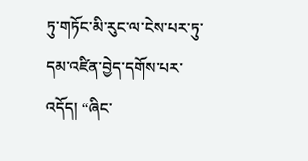ཏུ་གཏོང་མི་རུང་ལ་ངེས་པར་ཏུ་དམ་འཛིན་བྱེད་དགོས་པར་འདོད། “ཞིང་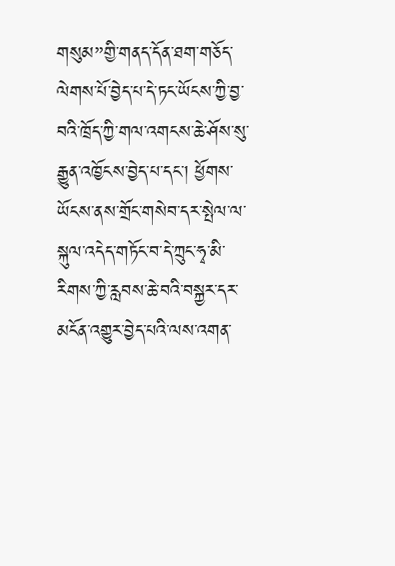གསུམ”གྱི་གནད་དོན་ཐག་གཅོད་ལེགས་པོ་བྱེད་པ་དེ་ཏང་ཡོངས་ཀྱི་བྱ་བའི་ཁྲོད་ཀྱི་གལ་འགངས་ཆེ་ཤོས་སུ་རྒྱུན་འཁྱོངས་བྱེད་པ་དང་། ཕྱོགས་ཡོངས་ནས་གྲོང་གསེབ་དར་སྤེལ་ལ་སྐུལ་འདེད་གཏོང་བ་དེ་ཀྲུང་ཧྭ་མི་རིགས་ཀྱི་རླབས་ཆེ་བའི་བསྐྱར་དར་མངོན་འགྱུར་བྱེད་པའི་ལས་འགན་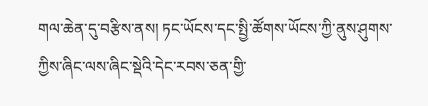གལ་ཆེན་དུ་བརྩིས་ནས། ཏང་ཡོངས་དང་སྤྱི་ཚོགས་ཡོངས་ཀྱི་ནུས་ཤུགས་ཀྱིས་ཞིང་ལས་ཞིང་སྡེའི་དེང་རབས་ཅན་གྱི་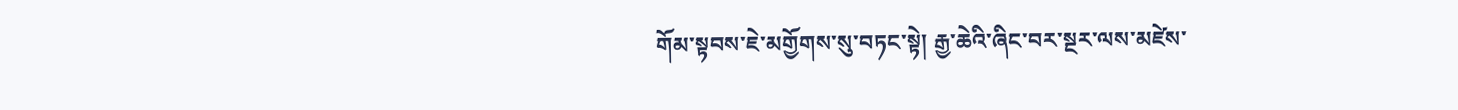གོམ་སྟབས་ཇེ་མགྱོགས་སུ་བཏང་སྟེ། རྒྱ་ཆེའི་ཞིང་བར་སྔར་ལས་མཛེས་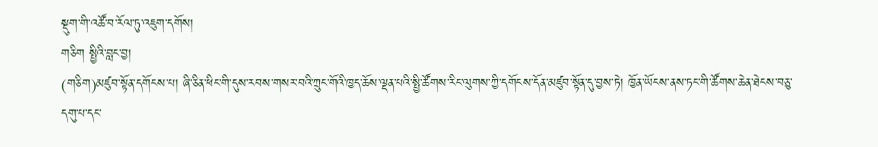སྡུག་གི་འཚོ་བ་རོལ་ཏུ་འཇུག་དགོས།
གཅིག སྤྱིའི་བླང་བྱ།
(གཅིག)མཛུབ་སྟོན་དགོངས་པ། ཞི་ཅིན་ཕིང་གི་དུས་རབས་གསར་བའི་ཀྲུང་གོའི་ཁྱད་ཆོས་ལྡན་པའི་སྤྱི་ཚོགས་རིང་ལུགས་ཀྱི་དགོངས་དོན་མཛུབ་སྟོན་དུ་བྱས་ཏེ། ཁྱོན་ཡོངས་ནས་ཏང་གི་ཚོགས་ཆེན་ཐེངས་བཅུ་དགུ་པ་དང་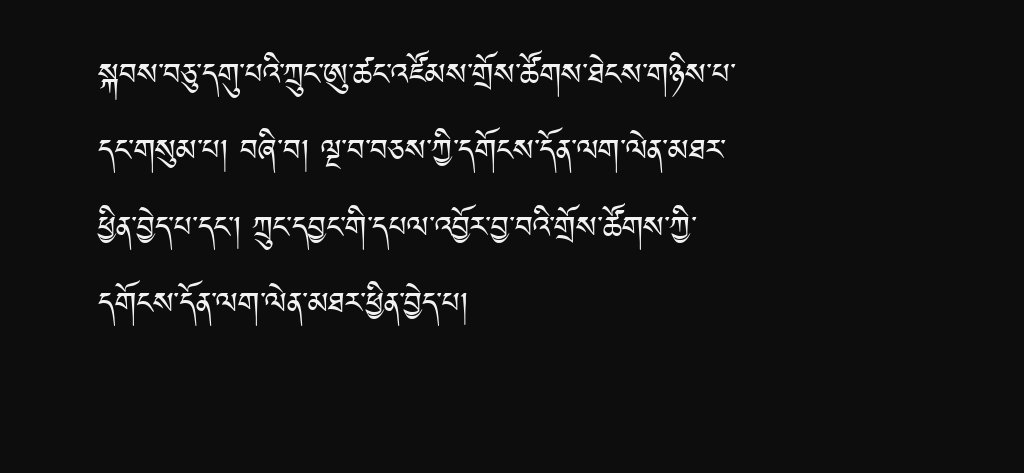སྐབས་བཅུ་དགུ་པའི་ཀྲུང་ཨུ་ཚང་འཛོམས་གྲོས་ཚོགས་ཐེངས་གཉིས་པ་དང་གསུམ་པ། བཞི་བ། ལྔ་བ་བཅས་ཀྱི་དགོངས་དོན་ལག་ལེན་མཐར་ཕྱིན་བྱེད་པ་དང་། ཀྲུང་དབྱང་གི་དཔལ་འབྱོར་བྱ་བའི་གྲོས་ཚོགས་ཀྱི་དགོངས་དོན་ལག་ལེན་མཐར་ཕྱིན་བྱེད་པ།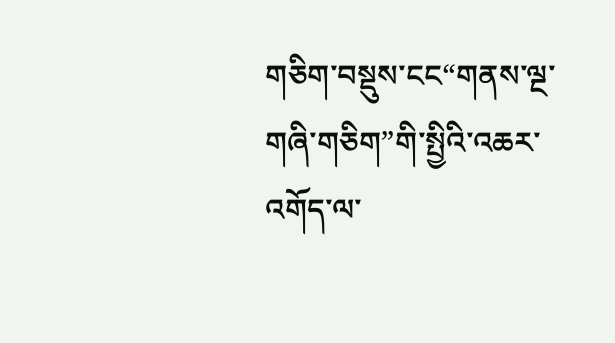གཅིག་བསྡུས་ངང“གནས་ལྔ་གཞི་གཅིག”གི་སྤྱིའི་འཆར་འགོད་ལ་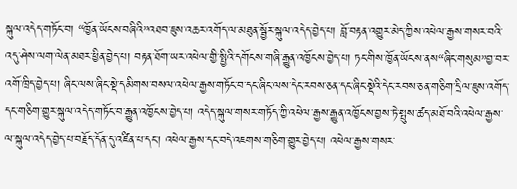སྐུལ་འདེད་གཏོང་བ། “ཁྱོན་ཡོངས་བཞིའི”འཐབ་ཇུས་འཆར་འགོད་ལ་མཐུན་སྦྱོར་སྐུལ་འདེད་བྱེད་པ། བློ་བརྟན་འགྱུར་མེད་ཀྱིས་འཕེལ་རྒྱས་གསར་བའི་འདུ་ཤེས་ལག་ལེན་མཐར་ཕྱིན་བྱེད་པ། བརྟན་ཐོག་ཡར་འཕེལ་གྱི་སྤྱིའི་དགོངས་གཞི་རྒྱུན་འཁྱོངས་བྱེད་པ། ཏང་གིས་ཁྱོན་ཡོངས་ནས“ཞིང་གསུམ”བྱ་བར་འགོ་ཁྲིད་བྱེད་པ། ཞིང་ལས་ཞིང་སྡེ་དམིགས་བསལ་འཕེལ་རྒྱས་གཏོང་བ་དང་ཞིང་ལས་དེང་རབས་ཅན་དང་ཞིང་སྡེའི་དེང་རབས་ཅན་གཅིག་དྲིལ་ཇུས་འགོད་དང་གཅིག་གྱུར་སྐུལ་འདེད་གཏོང་བ་རྒྱུན་འཁྱོངས་བྱེད་པ། འདེད་སྐུལ་གསར་གཏོད་ཀྱི་འཕེལ་རྒྱས་རྒྱུན་འཁྱོངས་བྱས་ཏེ་སྤུས་ཚད་མཐོ་བའི་འཕེལ་རྒྱས་ལ་སྐུལ་འདེད་བྱེད་པ་བརྗོད་དོན་དུ་འཛིན་པ་དང་། འཕེལ་རྒྱས་དང་བདེ་འཇགས་གཅིག་གྱུར་བྱེད་པ། འཕེལ་རྒྱས་གསར་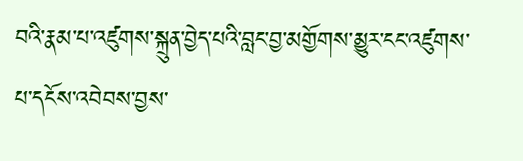བའི་རྣམ་པ་འཛུགས་སྐྲུན་བྱེད་པའི་བླང་བྱ་མགྱོགས་མྱུར་ངང་འཛུགས་པ་དངོས་འབེབས་བྱས་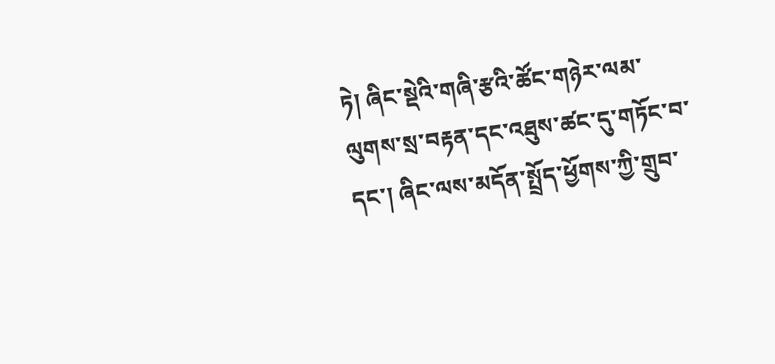ཏེ། ཞིང་སྡེའི་གཞི་རྩའི་ཚོང་གཉེར་ལམ་ལུགས་སྲ་བརྟན་དང་འཐུས་ཚང་དུ་གཏོང་བ་དང་། ཞིང་ལས་མདོན་སྤྲོད་ཕྱོགས་ཀྱི་གྲུབ་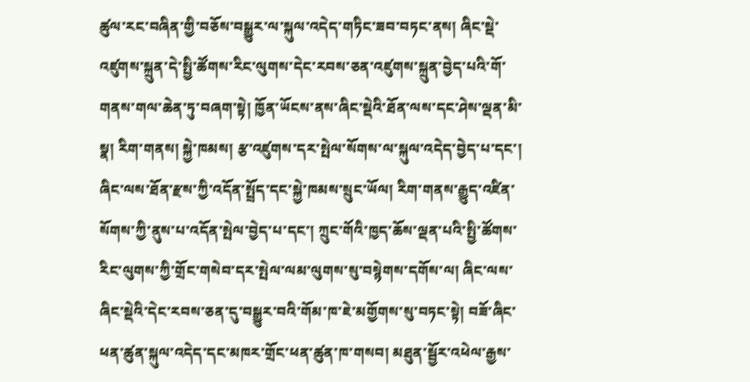ཚུལ་རང་བཞིན་གྱི་བཅོས་བསྒྱུར་ལ་སྐུལ་འདེད་གཏིང་ཟབ་བཏང་ནས། ཞིང་སྡེ་འཛུགས་སྐྲུན་དེ་སྤྱི་ཚོགས་རིང་ལུགས་དེང་རབས་ཅན་འཛུགས་སྐྲུན་བྱེད་པའི་གོ་གནས་གལ་ཆེན་ཏུ་བཞག་སྟེ། ཁྱོན་ཡོངས་ནས་ཞིང་སྡེའི་ཐོན་ལས་དང་ཤེས་ལྡན་མི་སྣ། རིག་གནས། སྐྱེ་ཁམས། རྩ་འཛུགས་དར་སྤེལ་སོགས་ལ་སྐུལ་འདེད་བྱེད་པ་དང་།  ཞིང་ལས་ཐོན་རྫས་ཀྱི་འདོན་སྤྲོད་དང་སྐྱེ་ཁམས་སྲུང་ཡོལ། རིག་གནས་རྒྱུད་འཛིན་སོགས་ཀྱི་ནུས་པ་འདོན་སྤེལ་བྱེད་པ་དང་། ཀྲུང་གོའི་ཁྱད་ཆོས་ལྡན་པའི་སྤྱི་ཚོགས་རིང་ལུགས་ཀྱི་གྲོང་གསེབ་དར་སྤེལ་ལམ་ལུགས་སུ་བསྙེགས་དགོས་ལ། ཞིང་ལས་ཞིང་སྡེའི་དེང་རབས་ཅན་དུ་བསྒྱུར་བའི་གོམ་ཁ་ཇེ་མགྱོགས་སུ་བཏང་སྟེ། བཟོ་ཞིང་ཕན་ཚུན་སྐུལ་འདེད་དང་མཁར་གྲོང་ཕན་ཚུན་ཁ་གསབ། མཐུན་སྦྱོར་འཕེལ་རྒྱས་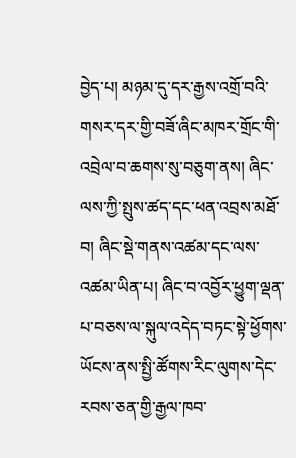བྱེད་པ། མཉམ་དུ་དར་རྒྱས་འགྲོ་བའི་གསར་དར་གྱི་བཟོ་ཞིང་མཁར་གྲོང་གི་འབྲེལ་བ་ཆགས་སུ་བཅུག་ནས། ཞིང་ལས་ཀྱི་སྤུས་ཚད་དང་ཕན་འབྲས་མཐོ་བ། ཞིང་སྡེ་གནས་འཚམ་དང་ལས་འཚམ་ཡིན་པ། ཞིང་བ་འབྱོར་ཕྱུག་ལྡན་པ་བཅས་ལ་སྐུལ་འདེད་བཏང་སྟེ་ཕྱོགས་ཡོངས་ནས་སྤྱི་ཚོགས་རིང་ལུགས་དེང་རབས་ཅན་གྱི་རྒྱལ་ཁབ་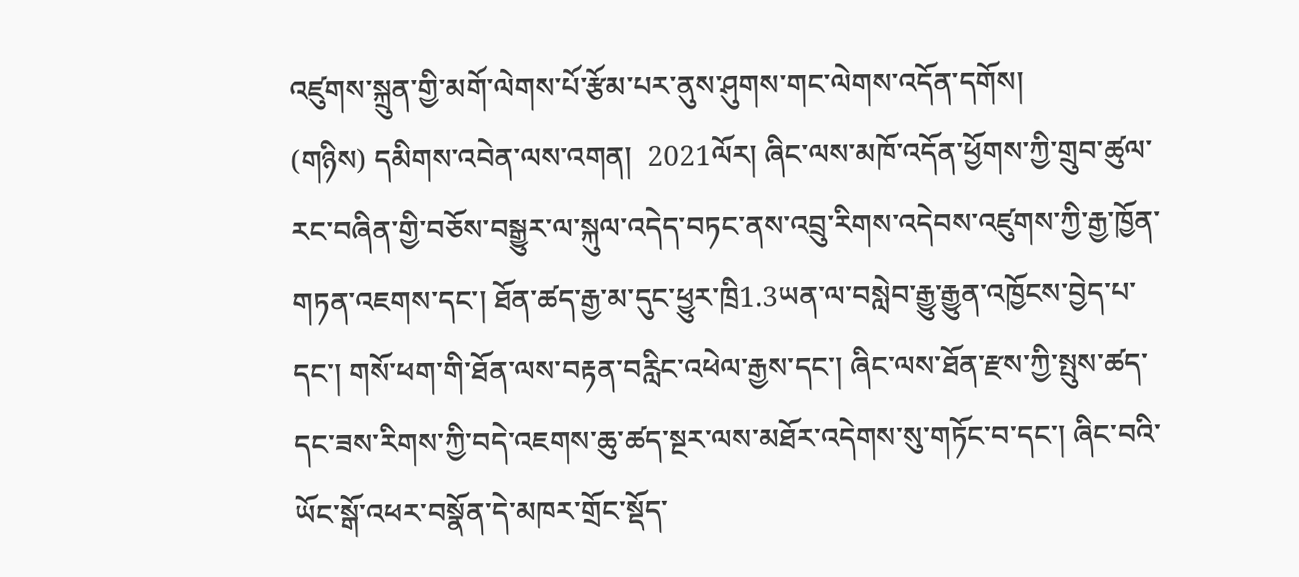འཛུགས་སྐྲུན་གྱི་མགོ་ལེགས་པོ་རྩོམ་པར་ནུས་ཤུགས་གང་ལེགས་འདོན་དགོས།
(གཉིས) དམིགས་འབེན་ལས་འགན།  2021ལོར། ཞིང་ལས་མཁོ་འདོན་ཕྱོགས་ཀྱི་གྲུབ་ཚུལ་རང་བཞིན་གྱི་བཅོས་བསྒྱུར་ལ་སྐུལ་འདེད་བཏང་ནས་འབྲུ་རིགས་འདེབས་འཛུགས་ཀྱི་རྒྱ་ཁྱོན་གཏན་འཇགས་དང་། ཐོན་ཚད་རྒྱ་མ་དུང་ཕྱུར་ཁྲི1.3ཡན་ལ་བསླེབ་རྒྱུ་རྒྱུན་འཁྱོངས་བྱེད་པ་དང་། གསོ་ཕག་གི་ཐོན་ལས་བརྟན་བརླིང་འཕེལ་རྒྱས་དང་། ཞིང་ལས་ཐོན་རྫས་ཀྱི་སྤུས་ཚད་དང་ཟས་རིགས་ཀྱི་བདེ་འཇགས་ཆུ་ཚད་སྔར་ལས་མཐོར་འདེགས་སུ་གཏོང་བ་དང་། ཞིང་བའི་ཡོང་སྒོ་འཕར་བསྣོན་དེ་མཁར་གྲོང་སྡོད་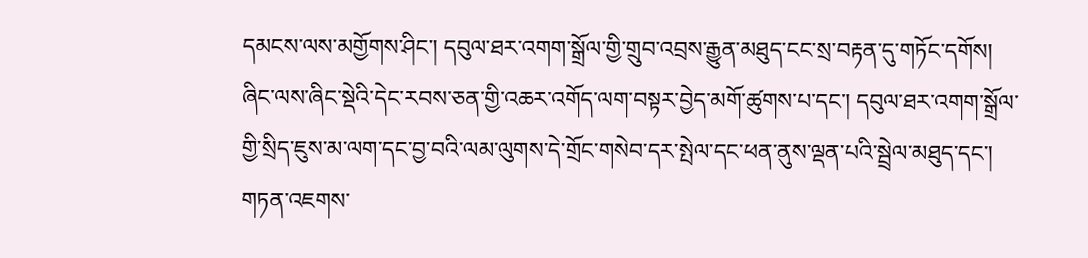དམངས་ལས་མགྱོགས་ཤིང་། དབུལ་ཐར་འགག་སྒྲོལ་གྱི་གྲུབ་འབྲས་རྒྱུན་མཐུད་ངང་སྲ་བརྟན་དུ་གཏོང་དགོས། ཞིང་ལས་ཞིང་སྡེའི་དེང་རབས་ཅན་གྱི་འཆར་འགོད་ལག་བསྟར་བྱེད་མགོ་ཚུགས་པ་དང་། དབུལ་ཐར་འགག་སྒྲོལ་གྱི་སྲིད་ཇུས་མ་ལག་དང་བྱ་བའི་ལམ་ལུགས་དེ་གྲོང་གསེབ་དར་སྤེལ་དང་ཕན་ནུས་ལྡན་པའི་སྦྲེལ་མཐུད་དང་། གཏན་འཇགས་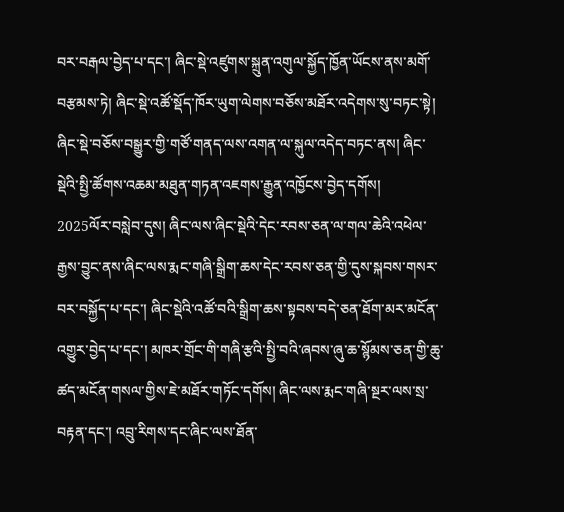བར་བརྒལ་བྱེད་པ་དང་། ཞིང་སྡེ་འཛུགས་སྐྲུན་འགུལ་སྐྱོད་ཁྱོན་ཡོངས་ནས་མགོ་བརྩམས་ཏེ། ཞིང་སྡེ་འཚོ་སྡོད་ཁོར་ཡུག་ལེགས་བཅོས་མཐོར་འདེགས་སུ་བཏང་སྟེ། ཞིང་སྡེ་བཅོས་བསྒྱུར་གྱི་གཙོ་གནད་ལས་འགན་ལ་སྐུལ་འདེད་བཏང་ནས། ཞིང་སྡེའི་སྤྱི་ཚོགས་འཆམ་མཐུན་གཏན་འཇགས་རྒྱུན་འཁྱོངས་བྱེད་དགོས།
2025ལོར་བསླེབ་དུས། ཞིང་ལས་ཞིང་སྡེའི་དེང་རབས་ཅན་ལ་གལ་ཆེའི་འཕེལ་རྒྱས་བྱུང་ནས་ཞིང་ལས་རྨང་གཞི་སྒྲིག་ཆས་དེང་རབས་ཅན་གྱི་དུས་སྐབས་གསར་བར་བསྐྱོད་པ་དང་། ཞིང་སྡེའི་འཚོ་བའི་སྒྲིག་ཆས་སྟབས་བདེ་ཅན་ཐོག་མར་མངོན་འགྱུར་བྱེད་པ་དང་། མཁར་གྲོང་གི་གཞི་རྩའི་སྤྱི་བའི་ཞབས་ཞུ་ཆ་སྙོམས་ཅན་གྱི་ཆུ་ཚད་མངོན་གསལ་གྱིས་ཇེ་མཐོར་གཏོང་དགོས། ཞིང་ལས་རྨང་གཞི་སྔར་ལས་སྲ་བརྟན་དང་། འབྲུ་རིགས་དང་ཞིང་ལས་ཐོན་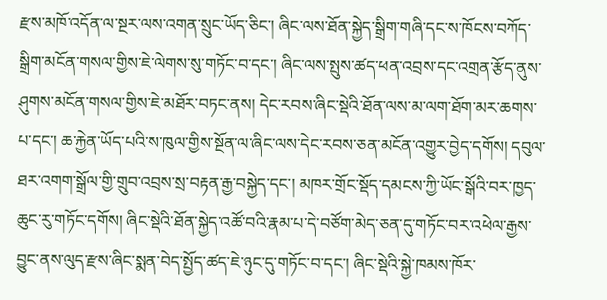རྫས་མཁོ་འདོན་ལ་སྔར་ལས་འགན་སྲུང་ཡོད་ཅིང་། ཞིང་ལས་ཐོན་སྐྱེད་སྒྲིག་གཞི་དང་ས་ཁོངས་བཀོད་སྒྲིག་མངོན་གསལ་གྱིས་ཇེ་ལེགས་སུ་གཏོང་བ་དང་། ཞིང་ལས་སྤུས་ཚད་ཕན་འབྲས་དང་འགྲན་རྩོད་ནུས་ཤུགས་མངོན་གསལ་གྱིས་ཇེ་མཐོར་བཏང་ནས། དེང་རབས་ཞིང་སྡེའི་ཐོན་ལས་མ་ལག་ཐོག་མར་ཆགས་པ་དང་། ཆ་རྐྱེན་ཡོད་པའི་ས་ཁུལ་གྱིས་སྔོན་ལ་ཞིང་ལས་དེང་རབས་ཅན་མངོན་འགྱུར་བྱེད་དགོས། དབུལ་ཐར་འགག་སྒྲོལ་གྱི་གྲུབ་འབྲས་སྲ་བརྟན་རྒྱ་བསྐྱེད་དང་། མཁར་གྲོང་སྡོད་དམངས་ཀྱི་ཡོང་སྒོའི་བར་ཁྱད་ཆུང་རུ་གཏོང་དགོས། ཞིང་སྡེའི་ཐོན་སྐྱེད་འཚོ་བའི་རྣམ་པ་དེ་བཙོག་མེད་ཅན་དུ་གཏོང་བར་འཕེལ་རྒྱས་བྱུང་ནས་ལུད་རྫས་ཞིང་སྨན་བེད་སྤྱོད་ཚད་ཇེ་ཉུང་དུ་གཏོང་བ་དང་། ཞིང་སྡེའི་སྐྱེ་ཁམས་ཁོར་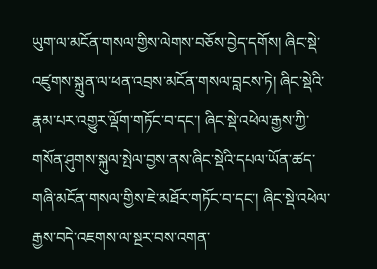ཡུག་ལ་མངོན་གསལ་གྱིས་ལེགས་བཅོས་བྱེད་དགོས། ཞིང་སྡེ་འཛུགས་སྐྲུན་ལ་ཕན་འབྲས་མངོན་གསལ་བླངས་ཏེ། ཞིང་སྡེའི་རྣམ་པར་འགྱུར་ལྡོག་གཏོང་བ་དང་། ཞིང་སྡེ་འཕེལ་རྒྱས་ཀྱི་གསོན་ཤུགས་སྐུལ་སྤེལ་བྱས་ནས་ཞིང་སྡེའི་དཔལ་ཡོན་ཚད་གཞི་མངོན་གསལ་གྱིས་ཇེ་མཐོར་གཏོང་བ་དང་། ཞིང་སྡེ་འཕེལ་རྒྱས་བདེ་འཇགས་ལ་སྔར་བས་འགན་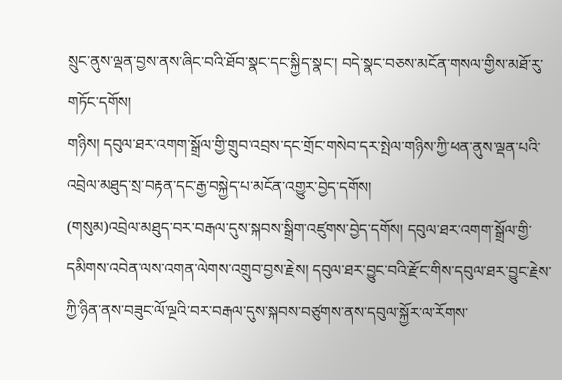སྲུང་ནུས་ལྡན་བྱས་ནས་ཞིང་བའི་ཐོབ་སྣང་དང་སྐྱིད་སྣང་། བདེ་སྣང་བཅས་མངོན་གསལ་གྱིས་མཐོ་རུ་གཏོང་དགོས།
གཉིས། དབུལ་ཐར་འགག་སྒྲོལ་གྱི་གྲུབ་འབྲས་དང་གྲོང་གསེབ་དར་སྤེལ་གཉིས་ཀྱི་ཕན་ནུས་ལྡན་པའི་འབྲེལ་མཐུད་སྲ་བརྟན་དང་རྒྱ་བསྐྱེད་པ་མངོན་འགྱུར་བྱེད་དགོས།
(གསུམ)འབྲེལ་མཐུད་བར་བརྒལ་དུས་སྐབས་སྒྲིག་འཛུགས་བྱེད་དགོས། དབུལ་ཐར་འགག་སྒྲོལ་གྱི་དམིགས་འབེན་ལས་འགན་ལེགས་འགྲུབ་བྱས་རྗེས། དབུལ་ཐར་བྱུང་བའི་རྫོང་གིས་དབུལ་ཐར་བྱུང་རྗེས་ཀྱི་ཉིན་ནས་བཟུང་ལོ་ལྔའི་བར་བརྒལ་དུས་སྐབས་བཙུགས་ནས་དབུལ་སྐྱོར་ལ་རོགས་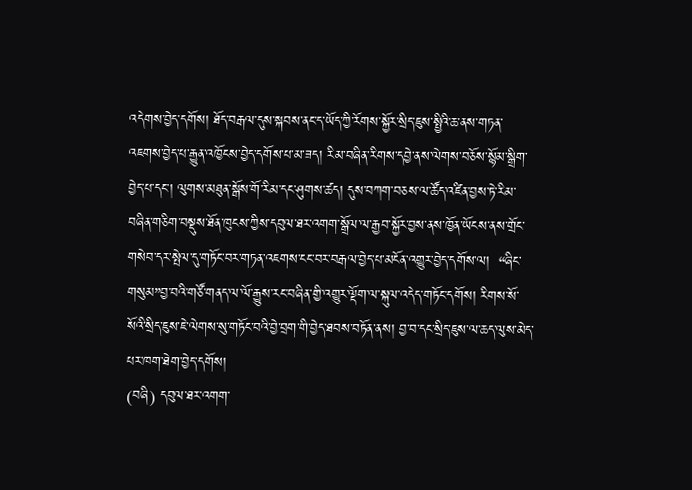འདེགས་བྱེད་དགོས། ཐོད་བརྒལ་དུས་སྐབས་ནང་ད་ཡོད་ཀྱི་རོགས་སྐྱོར་སྲིད་ཇུས་སྤྱིའི་ཆ་ནས་གཏན་འཇགས་བྱེད་པ་རྒྱུན་འཁྱོངས་བྱེད་དགོས་པ་མ་ཟད། རིམ་བཞིན་རིགས་དབྱེ་ནས་ལེགས་བཅོས་སྙོམ་སྒྲིག་བྱེད་པ་དང་། ལུགས་མཐུན་སྒོས་གོ་རིམ་དང་ཤུགས་ཚད། དུས་བཀག་བཅས་ལ་ཚོད་འཛིན་བྱས་ཏེ་རིམ་བཞིན་གཅིག་བསྡུས་ཐོན་ཁུངས་ཀྱིས་དབུལ་ཐར་འགག་སྒྲོལ་ལ་རྒྱབ་སྐྱོར་བྱས་ནས་ཁྱོན་ཡོངས་ནས་གྲོང་གསེབ་དར་སྤེལ་དུ་གཏོང་བར་གཏན་འཇགས་ངང་བར་བརྒལ་བྱེད་པ་མངོན་འགྱུར་བྱེད་དགོས་ལ།  “ཞིང་གསུམ”བྱ་བའི་གཙོ་གནད་ལ་ལོ་རྒྱུས་རང་བཞིན་གྱི་འགྱུར་ལྡོག་ལ་སྐུལ་འདེད་གཏོང་དགོས། རིགས་སོ་སོའི་སྲིད་ཇུས་ཇེ་ལེགས་སུ་གཏོང་བའི་བྱེ་བྲག་གི་བྱེད་ཐབས་བཏོན་ནས། བྱ་བ་དང་སྲིད་ཇུས་ལ་ཆད་ལུས་མེད་པར་ཁག་ཐེག་བྱེད་དགོས།
(བཞི) དབུལ་ཐར་འགག་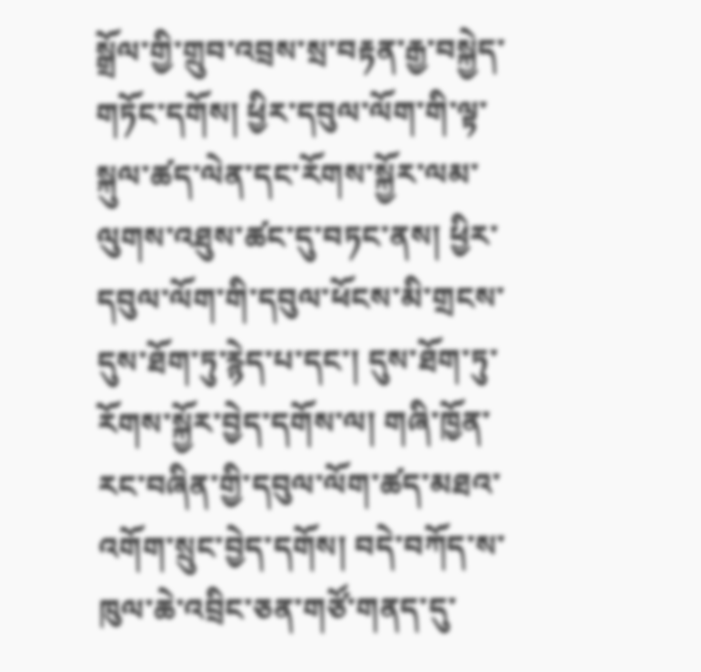སྒྲོལ་གྱི་གྲུབ་འབྲས་སྲ་བརྟན་རྒྱ་བསྐྱེད་གཏོང་དགོས། ཕྱིར་དབུལ་ལོག་གི་ལྟ་སྐུལ་ཚད་ལེན་དང་རོགས་སྐྱོར་ལམ་ལུགས་འཐུས་ཚང་དུ་བཏང་ནས། ཕྱིར་དབུལ་ལོག་གི་དབུལ་ཕོངས་མི་གྲངས་དུས་ཐོག་ཏུ་རྙེད་པ་དང་། དུས་ཐོག་ཏུ་རོགས་སྐྱོར་བྱེད་དགོས་ལ། གཞི་ཁྱོན་རང་བཞིན་གྱི་དབུལ་ལོག་ཚད་མཐའ་འགོག་སྲུང་བྱེད་དགོས། བདེ་བཀོད་ས་ཁུལ་ཆེ་འབྲིང་ཅན་གཙོ་གནད་དུ་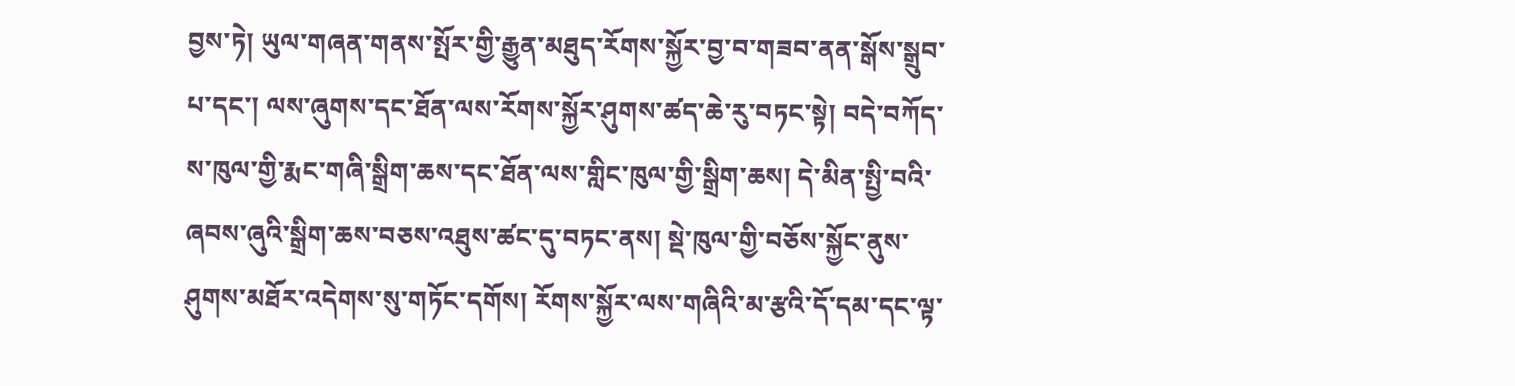བྱས་ཏེ། ཡུལ་གཞན་གནས་སྤོར་གྱི་རྒྱུན་མཐུད་རོགས་སྐྱོར་བྱ་བ་གཟབ་ནན་སྒོས་སྒྲུབ་པ་དང་། ལས་ཞུགས་དང་ཐོན་ལས་རོགས་སྐྱོར་ཤུགས་ཚད་ཆེ་རུ་བཏང་སྟེ། བདེ་བཀོད་ས་ཁུལ་གྱི་རྨང་གཞི་སྒྲིག་ཆས་དང་ཐོན་ལས་གླིང་ཁུལ་གྱི་སྒྲིག་ཆས། དེ་མིན་སྤྱི་བའི་ཞབས་ཞུའི་སྒྲིག་ཆས་བཅས་འཐུས་ཚང་དུ་བཏང་ནས། སྡེ་ཁུལ་གྱི་བཅོས་སྐྱོང་ནུས་ཤུགས་མཐོར་འདེགས་སུ་གཏོང་དགོས། རོགས་སྐྱོར་ལས་གཞིའི་མ་རྩའི་དོ་དམ་དང་ལྟ་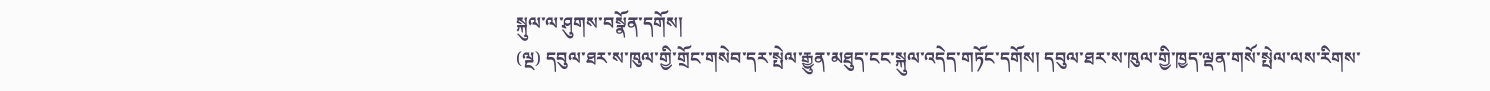སྐུལ་ལ་ཤུགས་བསྣོན་དགོས།
(ལྔ) དབུལ་ཐར་ས་ཁུལ་གྱི་གྲོང་གསེབ་དར་སྤེལ་རྒྱུན་མཐུད་ངང་སྐུལ་འདེད་གཏོང་དགོས། དབུལ་ཐར་ས་ཁུལ་གྱི་ཁྱད་ལྡན་གསོ་སྤེལ་ལས་རིགས་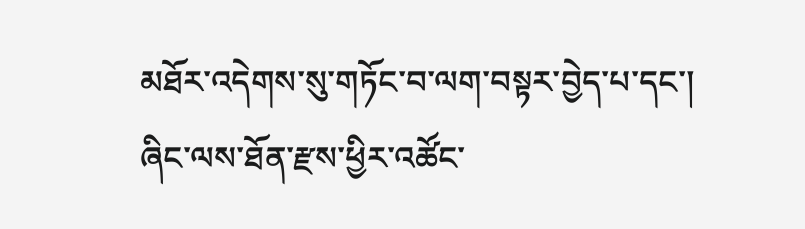མཐོར་འདེགས་སུ་གཏོང་བ་ལག་བསྟར་བྱེད་པ་དང་། ཞིང་ལས་ཐོན་རྫས་ཕྱིར་འཚོང་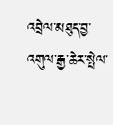འབྲེལ་མཐུད་བྱ་འགུལ་རྒྱ་ཆེར་སྤེལ་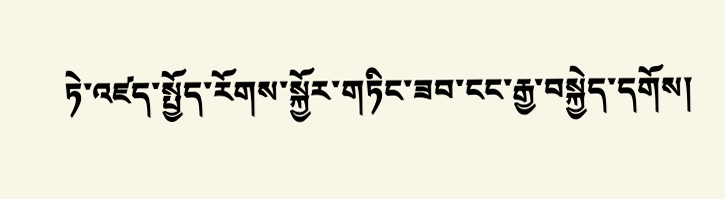ཏེ་འཛད་སྤྱོད་རོགས་སྐྱོར་གཏིང་ཟབ་ངང་རྒྱ་བསྐྱེད་དགོས།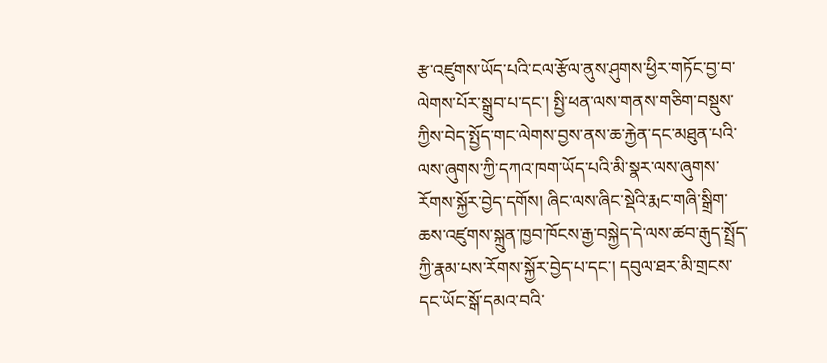རྩ་འཛུགས་ཡོད་པའི་ངལ་རྩོལ་ནུས་ཤུགས་ཕྱིར་གཏོང་བྱ་བ་ལེགས་པོར་སྒྲུབ་པ་དང་། སྤྱི་ཕན་ལས་གནས་གཅིག་བསྡུས་ཀྱིས་བེད་སྤྱོད་གང་ལེགས་བྱས་ནས་ཆ་རྐྱེན་དང་མཐུན་པའི་ལས་ཞུགས་ཀྱི་དཀའ་ཁག་ཡོད་པའི་མི་སྣར་ལས་ཞུགས་རོགས་སྐྱོར་བྱེད་དགོས། ཞིང་ལས་ཞིང་སྡེའི་རྨང་གཞི་སྒྲིག་ཆས་འཛུགས་སྐྲུན་ཁྱབ་ཁོངས་རྒྱ་བསྐྱེད་དེ་ལས་ཚབ་རྒུད་སྤྲོད་ཀྱི་རྣམ་པས་རོགས་སྐྱོར་བྱེད་པ་དང་། དབུལ་ཐར་མི་གྲངས་དང་ཡོང་སྒོ་དམའ་བའི་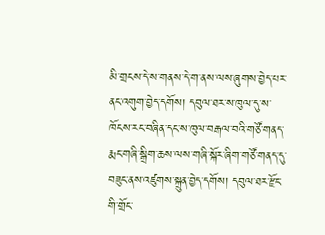མི་གྲངས་དེ་ས་གནས་དེ་ག་ནས་ལས་ཞུགས་བྱེད་པར་ནང་འགུག་བྱེད་དགོས། དབུལ་ཐར་ས་ཁུལ་དུ་ས་ཁོངས་རང་བཞིན་དང་ས་ཁུལ་བརྒལ་བའི་གཙོ་གནད་རྨང་གཞི་སྒྲིག་ཆས་ལས་གཞི་སྐོར་ཞིག་གཙོ་གནད་དུ་བཟུང་ནས་འཛུགས་སྐྲུན་བྱེད་དགོས། དབུལ་ཐར་རྫོང་གི་གྲོང་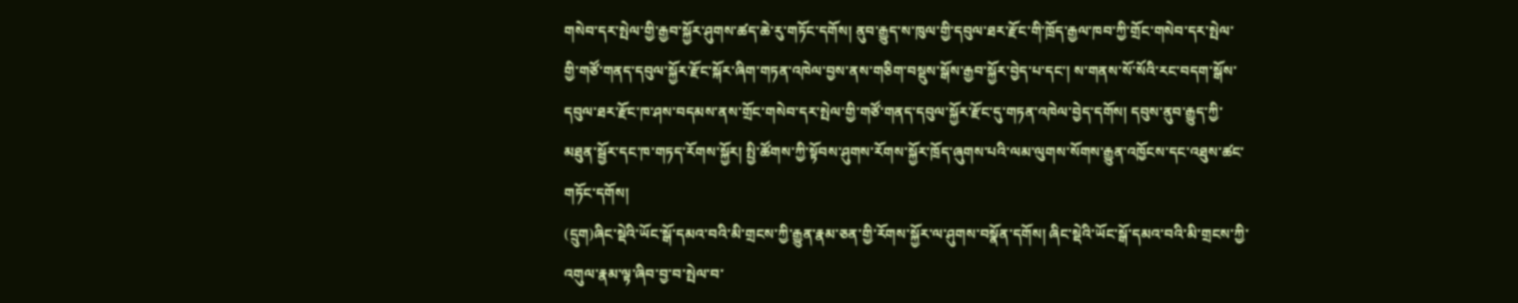གསེབ་དར་སྤེལ་གྱི་རྒྱབ་སྐྱོར་ཤུགས་ཚད་ཆེ་རུ་གཏོང་དགོས། ནུབ་རྒྱུད་ས་ཁུལ་གྱི་དབུལ་ཐར་རྫོང་གི་ཁྲོད་རྒྱལ་ཁབ་ཀྱི་གྲོང་གསེབ་དར་སྤེལ་གྱི་གཙོ་གནད་དབུལ་སྐྱོར་རྫོང་སྐོར་ཞིག་གཏན་འཁེལ་བྱས་ནས་གཅིག་བསྡུས་སྒོས་རྒྱབ་སྐྱོར་བྱེད་པ་དང་། ས་གནས་སོ་སོའི་རང་བདག་སྒོས་དབུལ་ཐར་རྫོང་ཁ་ཤས་བདམས་ནས་གྲོང་གསེབ་དར་སྤེལ་གྱི་གཙོ་གནད་དབུལ་སྐྱོར་རྫོང་དུ་གཏན་འཁེལ་བྱེད་དགོས། དབུས་ནུབ་རྒྱུད་ཀྱི་མཐུན་སྦྱོར་དང་ཁ་གཏད་རོགས་སྐྱོར། སྤྱི་ཚོགས་ཀྱི་སྟོབས་ཤུགས་རོགས་སྐྱོར་ཁྲོད་ཞུགས་པའི་ལམ་ལུགས་སོགས་རྒྱུན་འཁྱོངས་དང་འཐུས་ཚང་གཏོང་དགོས།
(དྲུག)ཞིང་སྡེའི་ཡོང་སྒོ་དམའ་བའི་མི་གྲངས་ཀྱི་རྒྱུན་རྣམ་ཅན་གྱི་རོགས་སྐྱོར་ལ་ཤུགས་བསྣོན་དགོས། ཞིང་སྡེའི་ཡོང་སྒོ་དམའ་བའི་མི་གྲངས་ཀྱི་འགུལ་རྣམ་ལྟ་ཞིབ་བྱ་བ་སྤེལ་བ་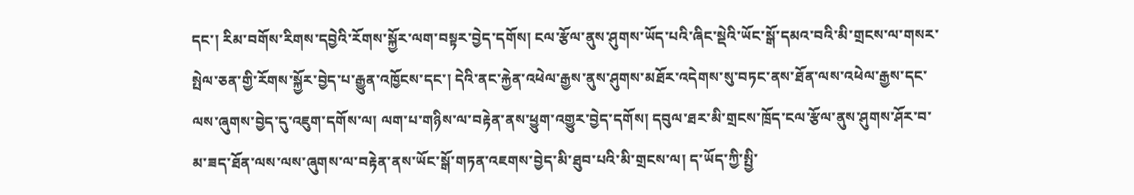དང་། རིམ་བགོས་རིགས་དབྱེའི་རོགས་སྐྱོར་ལག་བསྟར་བྱེད་དགོས། ངལ་རྩོལ་ནུས་ཤུགས་ཡོད་པའི་ཞིང་སྡེའི་ཡོང་སྒོ་དམའ་བའི་མི་གྲངས་ལ་གསར་སྤེལ་ཅན་གྱི་རོགས་སྐྱོར་བྱེད་པ་རྒྱུན་འཁྱོངས་དང་། དེའི་ནང་རྐྱེན་འཕེལ་རྒྱས་ནུས་ཤུགས་མཐོར་འདེགས་སུ་བཏང་ནས་ཐོན་ལས་འཕེལ་རྒྱས་དང་ལས་ཞུགས་བྱེད་དུ་འཇུག་དགོས་ལ། ལག་པ་གཉིས་ལ་བརྟེན་ནས་ཕྱུག་འགྱུར་བྱེད་དགོས། དབུལ་ཐར་མི་གྲངས་ཁྲོད་ངལ་རྩོལ་ནུས་ཤུགས་ཤོར་བ་མ་ཟད་ཐོན་ལས་ལས་ཞུགས་ལ་བརྟེན་ནས་ཡོང་སྒོ་གཏན་འཇགས་བྱེད་མི་ཐུབ་པའི་མི་གྲངས་ལ། ད་ཡོད་ཀྱི་སྤྱི་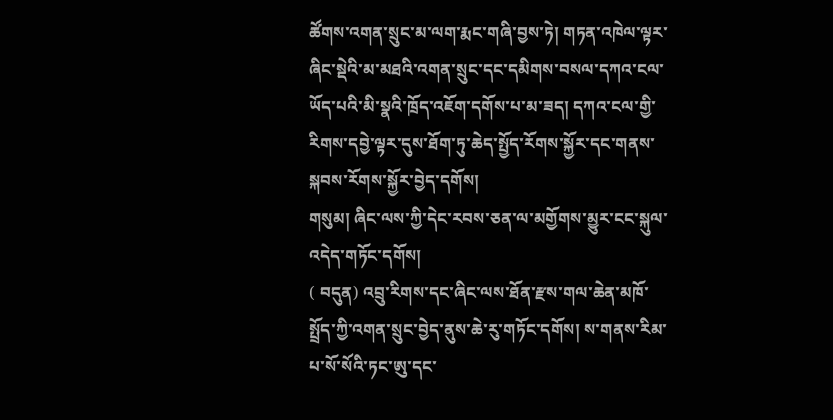ཚོགས་འགན་སྲུང་མ་ལག་རྨང་གཞི་བྱས་ཏེ། གཏན་འཁེལ་ལྟར་ཞིང་སྡེའི་མ་མཐའི་འགན་སྲུང་དང་དམིགས་བསལ་དཀའ་ངལ་ཡོད་པའི་མི་སྣའི་ཁྲོད་འཇོག་དགོས་པ་མ་ཟད། དཀའ་ངལ་གྱི་རིགས་དབྱེ་ལྟར་དུས་ཐོག་ཏུ་ཆེད་སྤྱོད་རོགས་སྐྱོར་དང་གནས་སྐབས་རོགས་སྐྱོར་བྱེད་དགོས།
གསུམ། ཞིང་ལས་ཀྱི་དེང་རབས་ཅན་ལ་མགྱོགས་མྱུར་ངང་སྐུལ་འདེད་གཏོང་དགོས།
( བདུན) འབྲུ་རིགས་དང་ཞིང་ལས་ཐོན་རྫས་གལ་ཆེན་མཁོ་སྤྲོད་ཀྱི་འགན་སྲུང་བྱེད་ནུས་ཆེ་རུ་གཏོང་དགོས། ས་གནས་རིམ་པ་སོ་སོའི་ཏང་ཨུ་དང་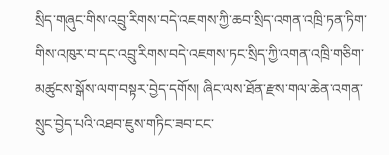སྲིད་གཞུང་གིས་འབྲུ་རིགས་བདེ་འཇགས་ཀྱི་ཆབ་སྲིད་འགན་འཁྲི་ཏན་ཏིག་གིས་འཁུར་བ་དང་འབྲུ་རིགས་བདེ་འཇགས་ཏང་སྲིད་ཀྱི་འགན་འཁྲི་གཅིག་མཚུངས་སྒོས་ལག་བསྟར་བྱེད་དགོས། ཞིང་ལས་ཐོན་རྫས་གལ་ཆེན་འགན་སྲུང་བྱེད་པའི་འཐབ་ཇུས་གཏིང་ཟབ་ངང་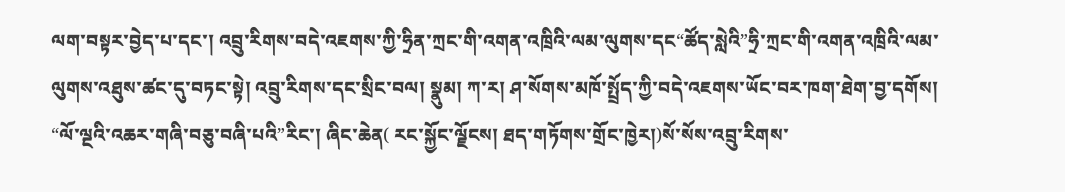ལག་བསྟར་བྱེད་པ་དང་། འབྲུ་རིགས་བདེ་འཇགས་ཀྱི་ཧྲིན་ཀྲང་གི་འགན་འཁྲིའི་ལམ་ལུགས་དང“ཚོད་སླེའི”ཧྲི་ཀྲང་གི་འགན་འཁྲིའི་ལམ་ལུགས་འཐུས་ཚང་དུ་བཏང་སྟེ། འབྲུ་རིགས་དང་སྲིང་བལ། སྣུམ། ཀ་ར། ཤ་སོགས་མཁོ་སྤྲོད་ཀྱི་བདེ་འཇགས་ཡོང་བར་ཁག་ཐེག་བྱ་དགོས། “ལོ་ལྔའི་འཆར་གཞི་བཅུ་བཞི་པའི”རིང་། ཞིང་ཆེན( རང་སྐྱོང་ལྗོངས། ཐད་གཏོགས་གྲོང་ཁྱེར།)སོ་སོས་འབྲུ་རིགས་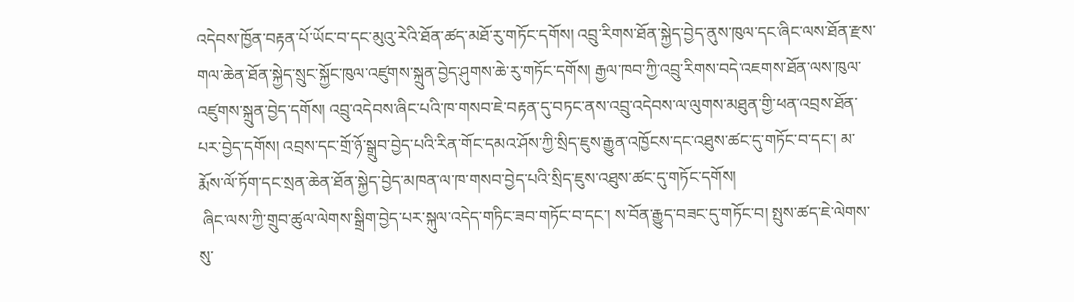འདེབས་ཁྱོན་བརྟན་པོ་ཡོང་བ་དང་མུའུ་རེའི་ཐོན་ཚད་མཐོ་རུ་གཏོང་དགོས། འབྲུ་རིགས་ཐོན་སྐྱེད་བྱེད་ནུས་ཁུལ་དང་ཞིང་ལས་ཐོན་རྫས་གལ་ཆེན་ཐོན་སྐྱེད་སྲུང་སྐྱོང་ཁུལ་འཛུགས་སྐྲུན་བྱེད་ཤུགས་ཆེ་རུ་གཏོང་དགོས། རྒྱལ་ཁབ་ཀྱི་འབྲུ་རིགས་བདེ་འཇགས་ཐོན་ལས་ཁུལ་འཛུགས་སྐྲུན་བྱེད་དགོས། འབྲུ་འདེབས་ཞིང་པའི་ཁ་གསབ་ཇེ་བརྟན་དུ་བཏང་ནས་འབྲུ་འདེབས་ལ་ལུགས་མཐུན་གྱི་ཕན་འབྲས་ཐོན་པར་བྱེད་དགོས། འབྲས་དང་གྲོ་ཉོ་སྒྲུབ་བྱེད་པའི་རིན་གོང་དམའ་ཤོས་ཀྱི་སྲིད་ཇུས་རྒྱུན་འཁྱོངས་དང་འཐུས་ཚང་དུ་གཏོང་བ་དང་། མ་རྨོས་ལོ་ཏོག་དང་སྲན་ཆེན་ཐོན་སྐྱེད་བྱེད་མཁན་ལ་ཁ་གསབ་བྱེད་པའི་སྲིད་ཇུས་འཐུས་ཚང་དུ་གཏོང་དགོས།
 ཞིང་ལས་ཀྱི་གྲུབ་ཚུལ་ལེགས་སྒྲིག་བྱེད་པར་སྐུལ་འདེད་གཏིང་ཟབ་གཏོང་བ་དང་། ས་བོན་རྒྱུད་བཟང་དུ་གཏོང་བ། སྤུས་ཚད་ཇེ་ལེགས་སུ་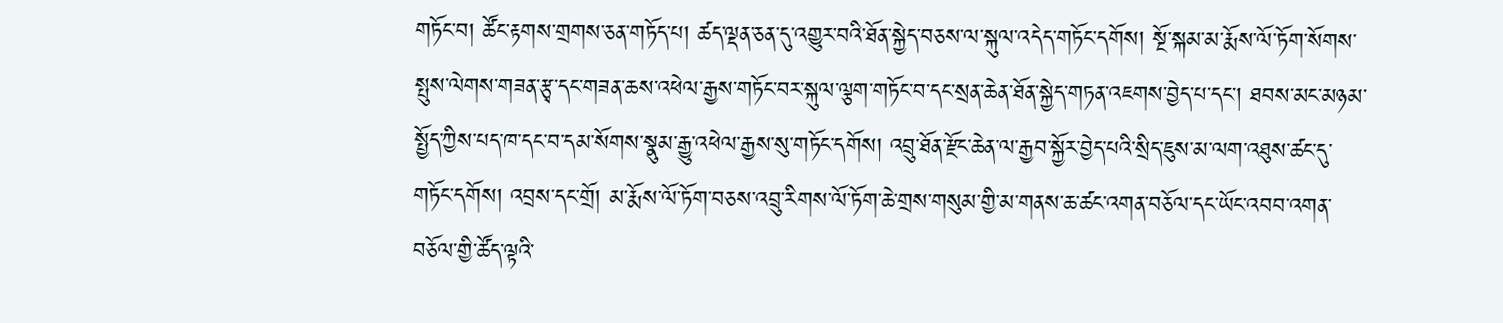གཏོང་བ། ཚོང་རྟགས་གྲགས་ཅན་གཏོད་པ། ཚད་ལྡན་ཅན་དུ་འགྱུར་བའི་ཐོན་སྐྱེད་བཅས་ལ་སྐུལ་འདེད་གཏོང་དགོས། སྔོ་སྐམ་མ་རྨོས་ལོ་ཏོག་སོགས་སྤུས་ལེགས་གཟན་རྩྭ་དང་གཟན་ཆས་འཕེལ་རྒྱས་གཏོང་བར་སྐུལ་ལྕག་གཏོང་བ་དང་སྲན་ཆེན་ཐོན་སྐྱེད་གཏན་འཇགས་བྱེད་པ་དང་། ཐབས་མང་མཉམ་སྤྱོད་ཀྱིས་པད་ཁ་དང་བ་དམ་སོགས་སྣུམ་རྒྱུ་འཕེལ་རྒྱས་སུ་གཏོང་དགོས། འབྲུ་ཐོན་རྫོང་ཆེན་ལ་རྒྱབ་སྐྱོར་བྱེད་པའི་སྲིད་ཇུས་མ་ལག་འཐུས་ཚང་དུ་གཏོང་དགོས། འབྲས་དང་གྲོ། མ་རྨོས་ལོ་ཏོག་བཅས་འབྲུ་རིགས་ལོ་ཏོག་ཆེ་གྲས་གསུམ་གྱི་མ་གནས་ཆ་ཚང་འགན་བཅོལ་དང་ཡོང་འབབ་འགན་བཅོལ་གྱི་ཚོད་ལྟའི་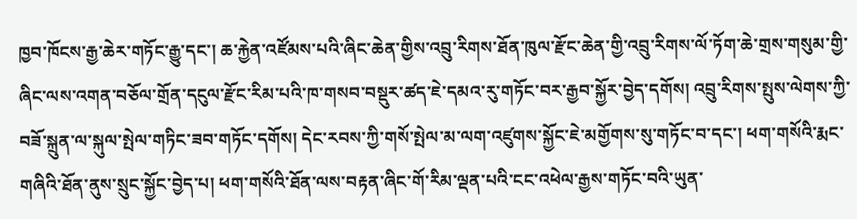ཁྱབ་ཁོངས་རྒྱ་ཆེར་གཏོང་རྒྱུ་དང་། ཆ་རྐྱེན་འཛོམས་པའི་ཞིང་ཆེན་གྱིས་འབྲུ་རིགས་ཐོན་ཁུལ་རྫོང་ཆེན་གྱི་འབྲུ་རིགས་ལོ་ཏོག་ཆེ་གྲས་གསུམ་གྱི་ཞིང་ལས་འགན་བཅོལ་གྲོན་དངུལ་རྫོང་རིམ་པའི་ཁ་གསབ་བསྡུར་ཚད་ཇེ་དམའ་རུ་གཏོང་བར་རྒྱབ་སྐྱོར་བྱེད་དགོས། འབྲུ་རིགས་སྤུས་ལེགས་ཀྱི་བཟོ་སྐྲུན་ལ་སྐུལ་སྤེལ་གཏིང་ཟབ་གཏོང་དགོས། དེང་རབས་ཀྱི་གསོ་སྤེལ་མ་ལག་འཛུགས་སྐྱོང་ཇེ་མགྱོགས་སུ་གཏོང་བ་དང་། ཕག་གསོའི་རྨང་གཞིའི་ཐོན་ནུས་སྲུང་སྐྱོང་བྱེད་པ། ཕག་གསོའི་ཐོན་ལས་བརྟན་ཞིང་གོ་རིམ་ལྡན་པའི་ངང་འཕེལ་རྒྱས་གཏོང་བའི་ཡུན་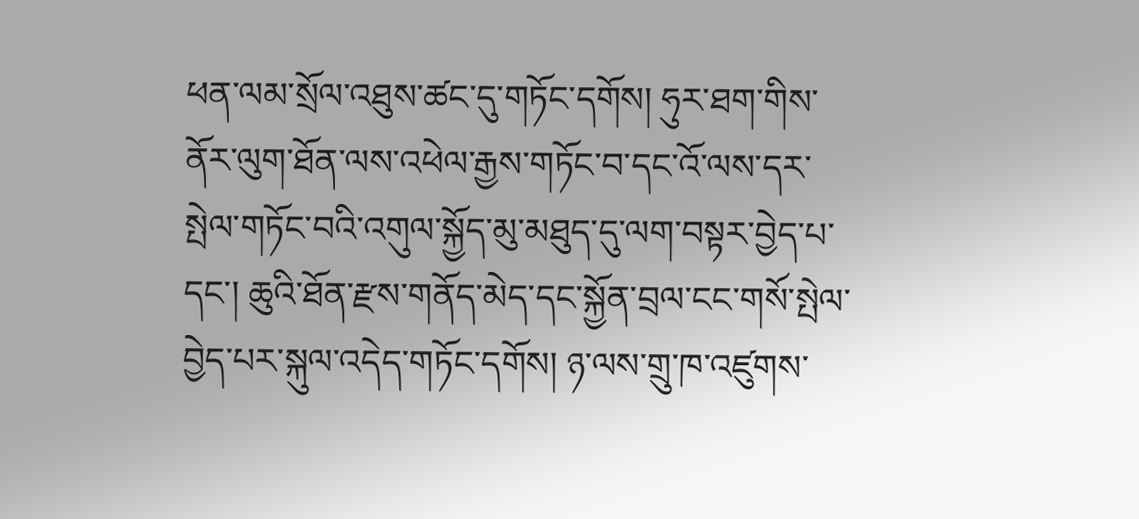ཕན་ལམ་སྲོལ་འཐུས་ཚང་དུ་གཏོང་དགོས། ཧུར་ཐག་གིས་ནོར་ལུག་ཐོན་ལས་འཕེལ་རྒྱས་གཏོང་བ་དང་འོ་ལས་དར་སྤེལ་གཏོང་བའི་འགུལ་སྐྱོད་མུ་མཐུད་དུ་ལག་བསྟར་བྱེད་པ་དང་། ཆུའི་ཐོན་རྫས་གནོད་མེད་དང་སྐྱོན་བྲལ་ངང་གསོ་སྤེལ་བྱེད་པར་སྐུལ་འདེད་གཏོང་དགོས། ཉ་ལས་གྲུ་ཁ་འཛུགས་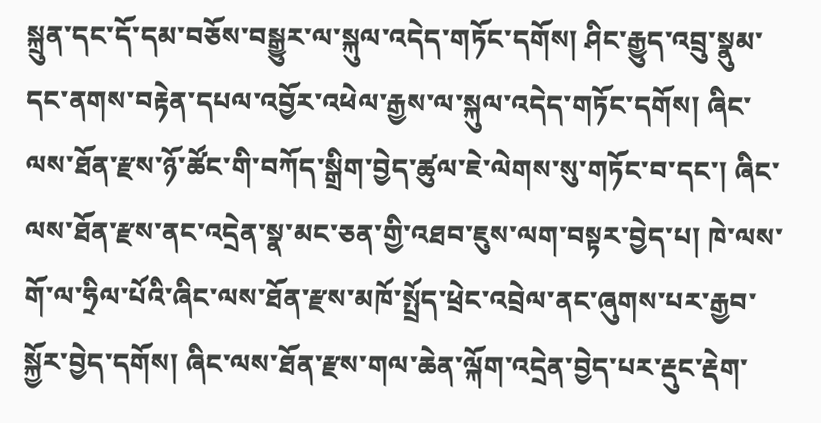སྐྲུན་དང་དོ་དམ་བཅོས་བསྒྱུར་ལ་སྐུལ་འདེད་གཏོང་དགོས། ཤིང་རྒྱུད་འབྲུ་སྣུམ་དང་ནགས་བརྟེན་དཔལ་འབྱོར་འཕེལ་རྒྱས་ལ་སྐུལ་འདེད་གཏོང་དགོས། ཞིང་ལས་ཐོན་རྫས་ཉོ་ཚོང་གི་བཀོད་སྒྲིག་བྱེད་ཚུལ་ཇེ་ལེགས་སུ་གཏོང་བ་དང་། ཞིང་ལས་ཐོན་རྫས་ནང་འདྲེན་སྣ་མང་ཅན་གྱི་འཐབ་ཇུས་ལག་བསྟར་བྱེད་པ། ཁེ་ལས་གོ་ལ་ཧྲིལ་པོའི་ཞིང་ལས་ཐོན་རྫས་མཁོ་སྤྲོད་ཕྲེང་འབྲེལ་ནང་ཞུགས་པར་རྒྱབ་སྐྱོར་བྱེད་དགོས། ཞིང་ལས་ཐོན་རྫས་གལ་ཆེན་ལྐོག་འདྲེན་བྱེད་པར་རྡུང་རྡེག་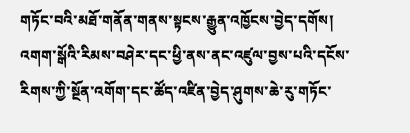གཏོང་བའི་མཐོ་གནོན་གནས་སྟངས་རྒྱུན་འཁྱོངས་བྱེད་དགོས། འགག་སྒོའི་རིམས་བཤེར་དང་ཕྱི་ནས་ནང་འཛུལ་བྱས་པའི་དངོས་རིགས་ཀྱི་སྔོན་འགོག་དང་ཚོད་འཛིན་བྱེད་ཤུགས་ཆེ་རུ་གཏོང་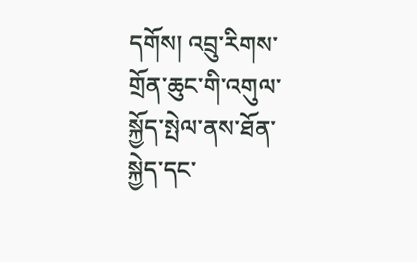དགོས། འབྲུ་རིགས་གྲོན་ཆུང་གི་འགུལ་སྐྱོད་སྤེལ་ནས་ཐོན་སྐྱེད་དང་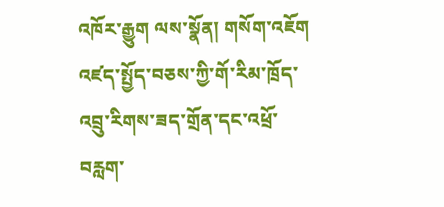འཁོར་རྒྱུག ལས་སྣོན། གསོག་འཇོག འཛད་སྤྱོད་བཅས་ཀྱི་གོ་རིམ་ཁྲོད་འབྲུ་རིགས་ཟད་གྲོན་དང་འཕྲོ་བརླག་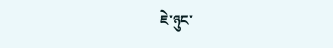ཇེ་ཉུང་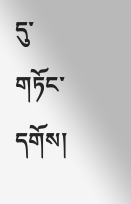དུ་གཏོང་དགོས།